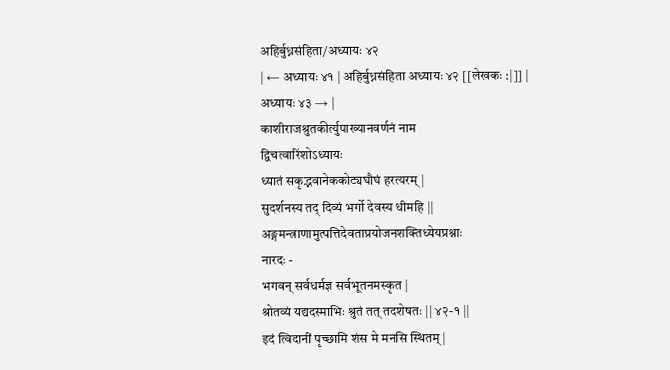अहिर्बुध्नसंहिता/अध्यायः ४२
| ← अध्यायः ४१ | अहिर्बुध्नसंहिता अध्यायः ४२ [[लेखकः :|]] |
अध्यायः ४३ → |
काशीराजश्रुतकीर्त्युपाख्यानवर्णनं नाम
द्विचत्वारिंशोऽध्यायः
ध्यातं सकृद्भवानेककोट्यघौघं हरत्यरम् |
सुदर्शनस्य तद् दिव्यं भर्गो देवस्य धीमहि ||
अङ्गमन्त्राणामुत्पत्तिदेवताप्रयोजनशक्तिध्येयप्रश्नाः
नारदः -
भगवन् सर्वधर्मज्ञ सर्वभूतनमस्कृत |
श्रोतव्यं यद्यदस्माभिः श्रुतं तत् तदशेषतः || ४२-१ ||
इदं त्विदानीं पृच्छामि शंस मे मनसि स्थितम् |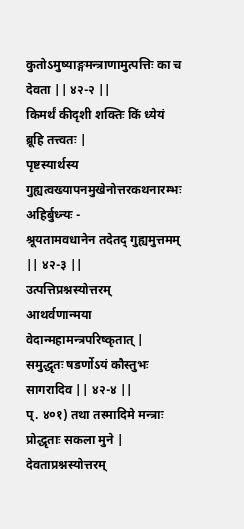कुतोऽमुष्याङ्गमन्त्राणामुत्पत्तिः का च देवता || ४२-२ ||
किमर्थं कीदृशी शक्तिः किं ध्येयं ब्रूहि तत्त्वतः |
पृष्टस्यार्थस्य गुह्यत्वख्यापनमुखेनोत्तरकथनारम्भः
अहिर्बुध्न्यः -
श्रूयतामवधानेन तदेतद् गुह्यमुत्तमम् || ४२-३ ||
उत्पत्तिप्रश्नस्योत्तरम्
आथर्वणान्मया वेदान्महामन्त्रपरिष्कृतात् |
समुद्धृतः षडर्णोऽयं कौस्तुभः सागरादिव || ४२-४ ||
प्. ४०१) तथा तस्मादिमे मन्त्राः प्रोद्धृताः सकला मुने |
देवताप्रश्नस्योत्तरम्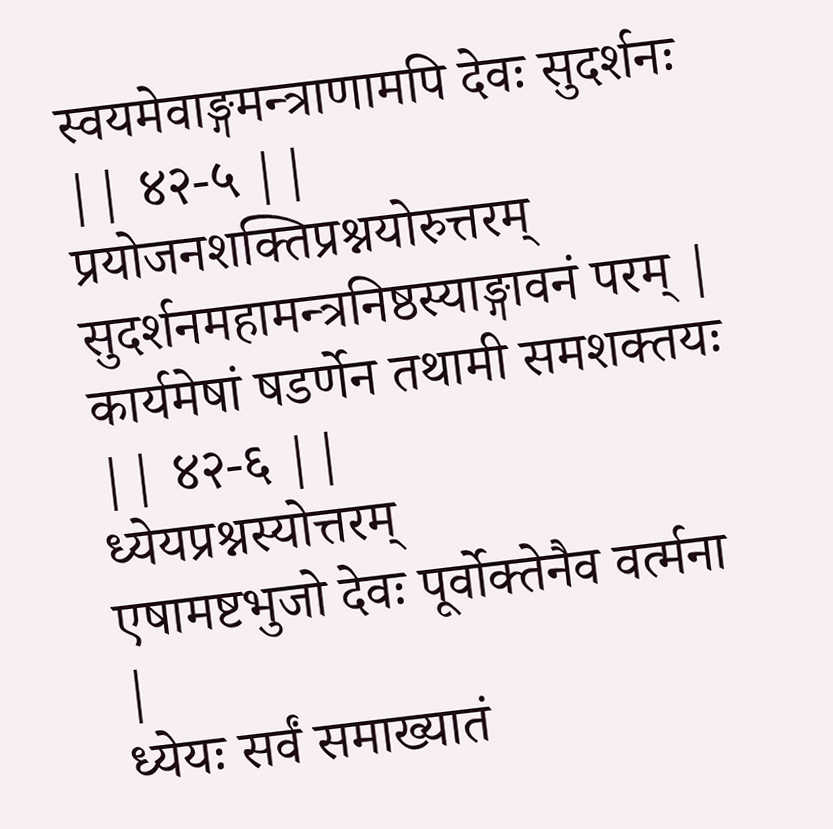स्वयमेवाङ्गमन्त्राणामपि देवः सुदर्शनः || ४२-५ ||
प्रयोजनशक्तिप्रश्नयोरुत्तरम्
सुदर्शनमहामन्त्रनिष्ठस्याङ्गावनं परम् |
कार्यमेषां षडर्णेन तथामी समशक्तयः || ४२-६ ||
ध्येयप्रश्नस्योत्तरम्
एषामष्टभुजो देवः पूर्वोक्तेनैव वर्त्मना |
ध्येयः सर्वं समाख्यातं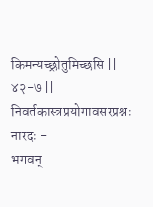किमन्यच्छ्रोतुमिच्छसि || ४२-७ ||
निवर्तकास्त्रप्रयोगावसरप्रश्नः
नारदः -
भगवन्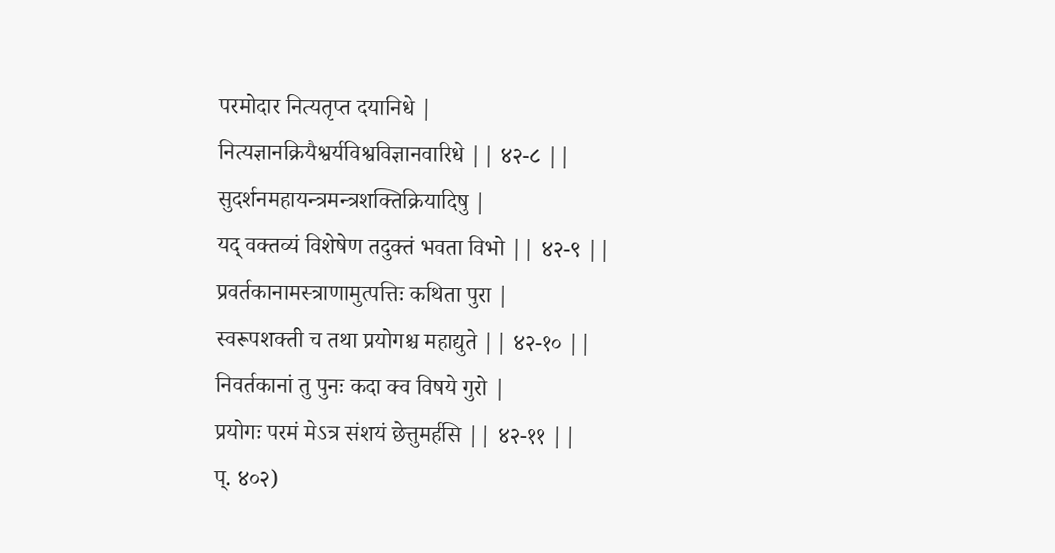परमोदार नित्यतृप्त दयानिधे |
नित्यज्ञानक्रियैश्वर्यविश्वविज्ञानवारिधे || ४२-८ ||
सुदर्शनमहायन्त्रमन्त्रशक्तिक्रियादिषु |
यद् वक्तव्यं विशेषेण तदुक्तं भवता विभो || ४२-९ ||
प्रवर्तकानामस्त्राणामुत्पत्तिः कथिता पुरा |
स्वरूपशक्ती च तथा प्रयोगश्च महाद्युते || ४२-१० ||
निवर्तकानां तु पुनः कदा क्व विषये गुरो |
प्रयोगः परमं मेऽत्र संशयं छेत्तुमर्हसि || ४२-११ ||
प्. ४०२)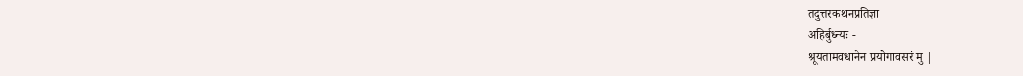तदुत्तरकथनप्रतिज्ञा
अहिर्बुध्न्यः -
श्रूयतामवधानेन प्रयोगावसरं मु |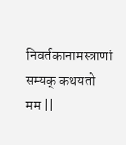निवर्तकानामस्त्राणां सम्यक् कथयतो मम ||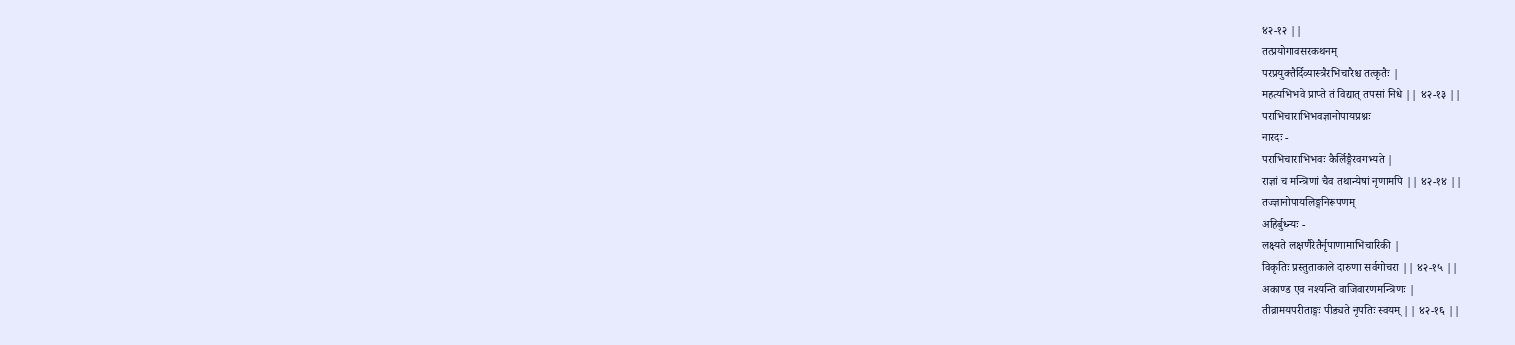४२-१२ ||
तत्प्रयोगावसरकथनम्
परप्रयुक्तैर्दिव्यास्त्रैरभिचारैश्च तत्कृतैः |
महत्यभिभवे प्राप्ते तं विद्यात् तपसां निधे || ४२-१३ ||
पराभिचाराभिभवज्ञानोपायप्रश्नः
नारदः -
पराभिचाराभिभवः कैर्लिङ्गैरवगभ्यते |
राज्ञां च मन्त्रिणां चैव तथान्येषां नृणामपि || ४२-१४ ||
तज्ज्ञानोपायलिङ्गनिरूपणम्
अहिर्बुध्न्यः -
लक्ष्यते लक्षणैरेतैर्नृपाणामाभिचारिकी |
विकृतिः प्रस्तुताकाले दारुणा सर्वगोचरा || ४२-१५ ||
अकाण्ड एव नश्यन्ति वाजिवारणमन्त्रिणः |
तीव्रामयपरीताङ्गः पीड्यते नृपतिः स्वयम् || ४२-१६ ||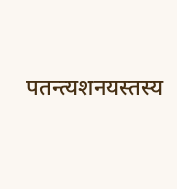पतन्त्यशनयस्तस्य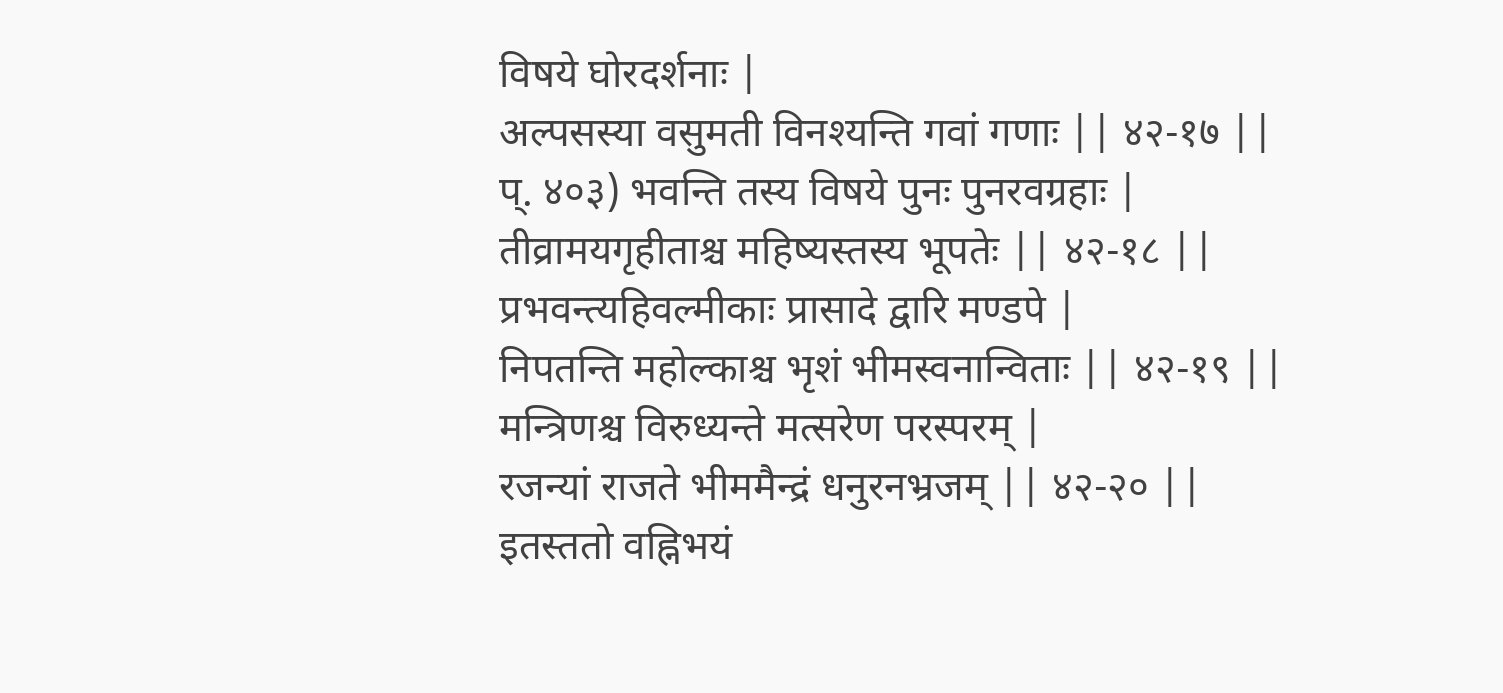विषये घोरदर्शनाः |
अल्पसस्या वसुमती विनश्यन्ति गवां गणाः || ४२-१७ ||
प्. ४०३) भवन्ति तस्य विषये पुनः पुनरवग्रहाः |
तीव्रामयगृहीताश्च महिष्यस्तस्य भूपतेः || ४२-१८ ||
प्रभवन्त्यहिवल्मीकाः प्रासादे द्वारि मण्डपे |
निपतन्ति महोल्काश्च भृशं भीमस्वनान्विताः || ४२-१९ ||
मन्त्रिणश्च विरुध्यन्ते मत्सरेण परस्परम् |
रजन्यां राजते भीममैन्द्रं धनुरनभ्रजम् || ४२-२० ||
इतस्ततो वह्निभयं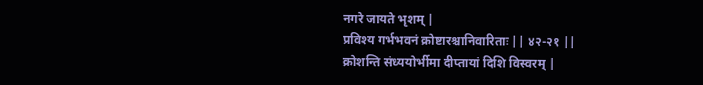नगरे जायते भृशम् |
प्रविश्य गर्भभवनं क्रोष्टारश्चानिवारिताः || ४२-२१ ||
क्रोशन्ति संध्ययोर्भीमा दीप्तायां दिशि विस्वरम् |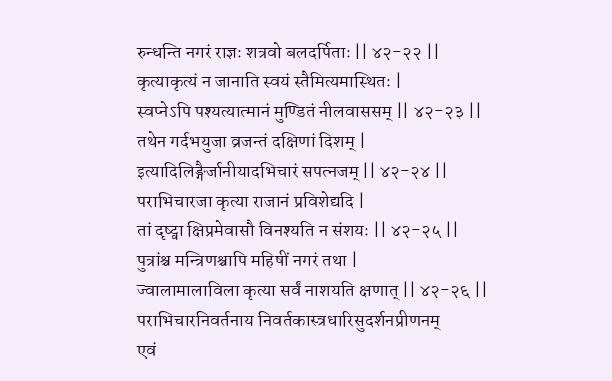रुन्धन्ति नगरं राज्ञः शत्रवो बलदर्पिताः || ४२-२२ ||
कृत्याकृत्यं न जानाति स्वयं स्तैमित्यमास्थितः |
स्वप्नेऽपि पश्यत्यात्मानं मुण्डितं नीलवाससम् || ४२-२३ ||
तथेन गर्दभयुजा व्रजन्तं दक्षिणां दिशम् |
इत्यादिलिङ्गैर्जानीयादभिचारं सपत्नजम् || ४२-२४ ||
पराभिचारजा कृत्या राजानं प्रविशेद्यदि |
तां दृष्ट्वा क्षिप्रमेवासौ विनश्यति न संशयः || ४२-२५ ||
पुत्रांश्च मन्त्रिणश्चापि महिषीं नगरं तथा |
ज्वालामालाविला कृत्या सर्वं नाशयति क्षणात् || ४२-२६ ||
पराभिचारनिवर्तनाय निवर्तकास्त्रधारिसुदर्शनप्रीणनम्
एवं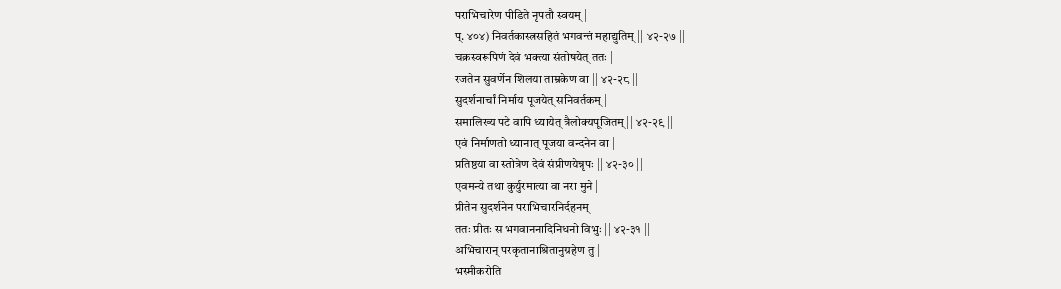पराभिचारेण पीडिते नृपतौ स्वयम् |
प्. ४०४) निवर्तकास्त्रसहितं भगवन्तं महाद्युतिम् || ४२-२७ ||
चक्रस्वरूपिणं देवं भक्त्या संतोषयेत् ततः |
रजतेन सुवर्णेन शिलया ताम्रकेण वा || ४२-२८ ||
सुदर्शनार्चां निर्माय पूजयेत् सनिवर्तकम् |
समालिख्य पटे वापि ध्यायेत् त्रैलोक्यपूजितम् || ४२-२९ ||
एवं निर्माणतो ध्यानात् पूजया वन्दनेन वा |
प्रतिष्ठया वा स्तोत्रेण देवं संप्रीणयेन्नृपः || ४२-३० ||
एवमन्ये तथा कुर्युरमात्या वा नरा मुने |
प्रीतेन सुदर्शनेन पराभिचारनिर्दहनम्
ततः प्रीतः स भगवाननादिनिधनो विभुः || ४२-३१ ||
अभिचारान् परकृतानाश्रितानुग्रहेण तु |
भस्मीकरोति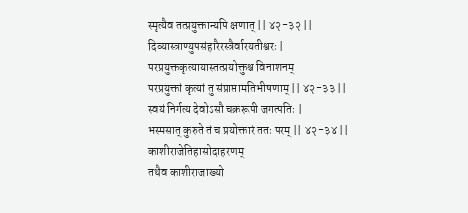स्मृत्यैव तत्प्रयुक्तान्यपि क्षणात् || ४२-३२ ||
दिव्यास्त्राण्युपसंहारैरस्त्रैर्वारयतीश्वरः |
परप्रयुक्तकृत्यायास्तत्प्रयोक्तुश्च विनाशनम्
परप्रयुक्तां कृत्यां तु संप्राप्तामतिभीषणाम् || ४२-३३ ||
स्वयं निर्गत्य देवोऽसौ चक्ररूपी जगत्पतिः |
भस्मसात् कुरुते तं च प्रयोक्तारं ततः परम् || ४२-३४ ||
काशीराजेतिहासोदाहरणम्
तथैव काशीराजाख्यो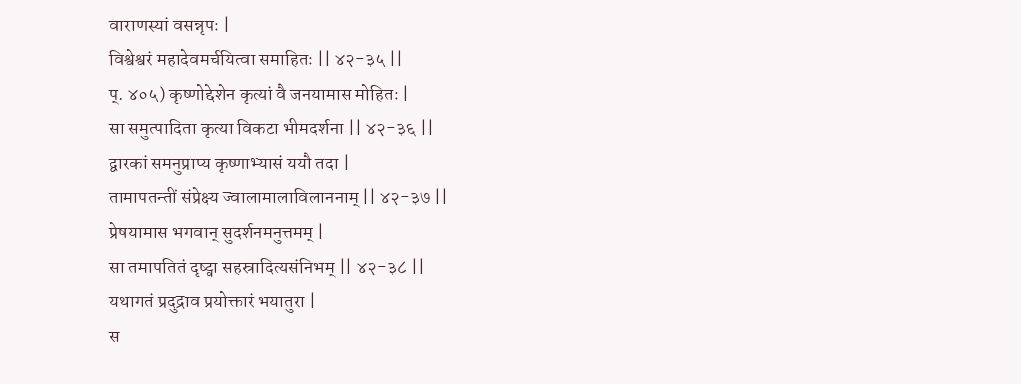वाराणस्यां वसन्नृपः |
विश्वेश्वरं महादेवमर्चयित्वा समाहितः || ४२-३५ ||
प्. ४०५) कृष्णोद्देशेन कृत्यां वै जनयामास मोहितः |
सा समुत्पादिता कृत्या विकटा भीमदर्शना || ४२-३६ ||
द्वारकां समनुप्राप्य कृष्णाभ्यासं ययौ तदा |
तामापतन्तीं संप्रेक्ष्य ज्वालामालाविलाननाम् || ४२-३७ ||
प्रेषयामास भगवान् सुदर्शनमनुत्तमम् |
सा तमापतितं दृष्ट्वा सहस्रादित्यसंनिभम् || ४२-३८ ||
यथागतं प्रदुद्राव प्रयोक्तारं भयातुरा |
स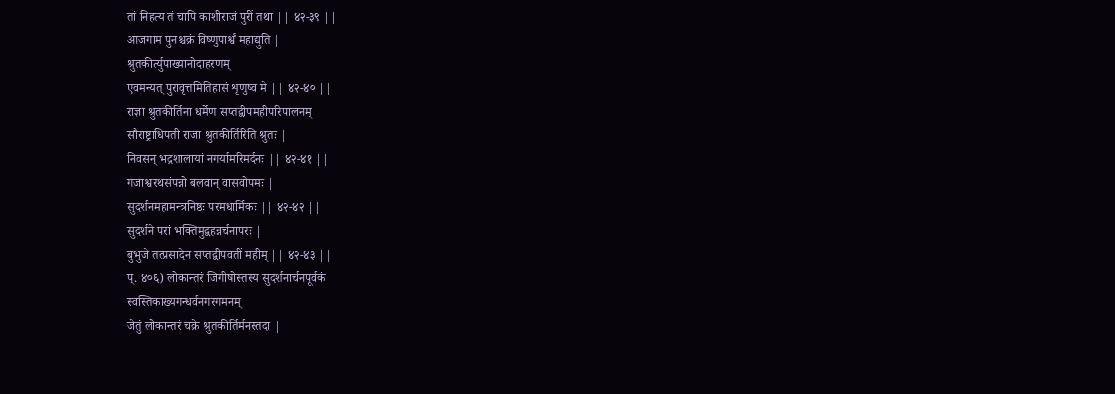तां निहत्य तं चापि काशीराजं पुरीं तथा || ४२-३९ ||
आजगाम पुनश्चक्रं विष्णुपार्श्वं महाद्युति |
श्रुतकीर्त्युपाख्यानोदाहरणम्
एवमन्यत् पुरावृत्तमितिहासं शृणुष्व मे || ४२-४० ||
राज्ञा श्रुतकीर्तिना धर्मेण सप्तद्वीपमहीपरिपालनम्
सौराष्ट्राधिपती राजा श्रुतकीर्तिरिति श्रुतः |
निवसन् भद्रशालायां नगर्यामरिमर्दनः || ४२-४१ ||
गजाश्वरथसंपन्नो बलवान् वासवोपमः |
सुदर्शनमहामन्त्रनिष्ठः परमधार्मिकः || ४२-४२ ||
सुदर्शने परां भक्तिमुद्वहन्नर्चनापरः |
बुभुजे तत्प्रसादेन सप्तद्वीपवतीं महीम् || ४२-४३ ||
प्. ४०६) लोकान्तरं जिगीषोस्तस्य सुदर्शनार्चनपूर्वकं
स्वस्तिकाख्यगन्धर्वनगरगमनम्
जेतुं लोकान्तरं चक्रे श्रुतकीर्तिर्मनस्तदा |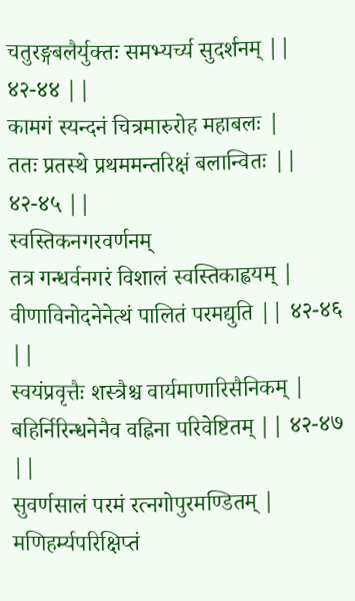चतुरङ्गबलैर्युक्तः समभ्यर्च्य सुदर्शनम् || ४२-४४ ||
कामगं स्यन्दनं चित्रमारुरोह महाबलः |
ततः प्रतस्थे प्रथममन्तरिक्षं बलान्वितः || ४२-४५ ||
स्वस्तिकनगरवर्णनम्
तत्र गन्धर्वनगरं विशालं स्वस्तिकाह्वयम् |
वीणाविनोदनेनेत्थं पालितं परमद्युति || ४२-४६ ||
स्वयंप्रवृत्तैः शस्त्रैश्च वार्यमाणारिसैनिकम् |
बहिर्निरिन्धनेनैव वह्निना परिवेष्टितम् || ४२-४७ ||
सुवर्णसालं परमं रत्नगोपुरमण्डितम् |
मणिहर्म्यपरिक्षिप्तं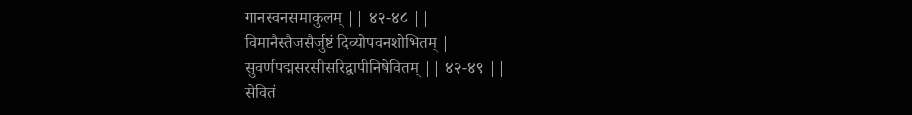गानस्वनसमाकुलम् || ४२-४८ ||
विमानैस्तैजसैर्जुष्टं दिव्योपवनशोभितम् |
सुवर्णपद्मसरसीसरिद्वापीनिषेवितम् || ४२-४९ ||
सेवितं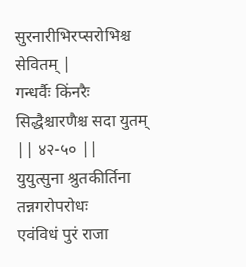सुरनारीभिरप्सरोभिश्च सेवितम् |
गन्धर्वैः किंनरैः सिद्धैश्चारणैश्च सदा युतम् || ४२-५० ||
युयुत्सुना श्रुतकीर्तिना तन्नगरोपरोधः
एवंविधं पुरं राजा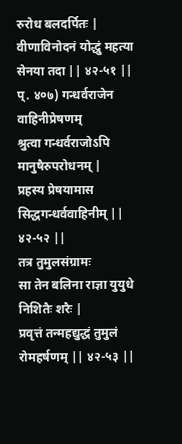रुरोध बलदर्पितः |
वीणाविनोदनं योद्धुं महत्या सेनया तदा || ४२-५१ ||
प्. ४०७) गन्धर्वराजेन वाहिनीप्रेषणम्
श्रुत्वा गन्धर्वराजोऽपि मानुषैरुपरोधनम् |
प्रहस्य प्रेषयामास सिद्धगन्धर्ववाहिनीम् || ४२-५२ ||
तत्र तुमुलसंग्रामः
सा तेन बलिना राज्ञा युयुधे निशितैः शरैः |
प्रवृत्तं तन्महद्युद्धं तुमुलं रोमहर्षणम् || ४२-५३ ||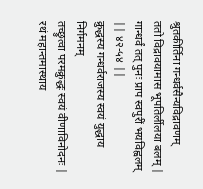श्रुतकीर्तिना गन्धर्वसैन्यविद्रावणम्
ततो विद्रावयामास भूपतिर्लीलया बलम् |
गान्धर्वं तत् पुनः प्राप स्वपुरीं भयविह्वलम् || ४२-५४ ||
क्रुद्धस्य गन्धर्वराजस्य स्वयं युद्धाय निर्गमनम्
तच्छ्रुत्वा परमक्रुद्धः स्वयं वीणाविनोदनः |
रथं महान्तमास्थाय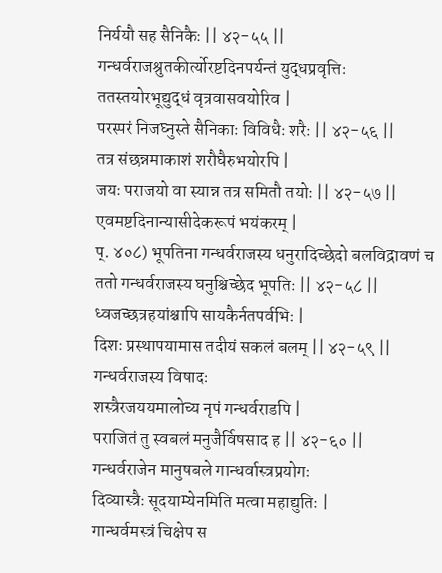निर्ययौ सह सैनिकैः || ४२-५५ ||
गन्धर्वराजश्रुतकीर्त्योरष्टदिनपर्यन्तं युद्धप्रवृत्तिः
ततस्तयोरभूद्युद्धं वृत्रवासवयोरिव |
परस्परं निजघ्नुस्ते सैनिकाः विविधैः शरैः || ४२-५६ ||
तत्र संछन्नमाकाशं शरौघैरुभयोरपि |
जयः पराजयो वा स्यान्न तत्र समितौ तयोः || ४२-५७ ||
एवमष्टदिनान्यासीदेकरूपं भयंकरम् |
प्. ४०८) भूपतिना गन्धर्वराजस्य धनुरादिच्छेदो बलविद्रावणं च
ततो गन्धर्वराजस्य घनुश्चिच्छेद भूपतिः || ४२-५८ ||
ध्वजच्छत्रहयांश्चापि सायकैर्नतपर्वभिः |
दिशः प्रस्थापयामास तदीयं सकलं बलम् || ४२-५९ ||
गन्धर्वराजस्य विषादः
शस्त्रैरजययमालोच्य नृपं गन्धर्वराडपि |
पराजितं तु स्वबलं मनुजैर्विषसाद ह || ४२-६० ||
गन्धर्वराजेन मानुषबले गान्धर्वास्त्रप्रयोगः
दिव्यास्त्रैः सूदयाम्येनमिति मत्वा महाद्युतिः |
गान्धर्वमस्त्रं चिक्षेप स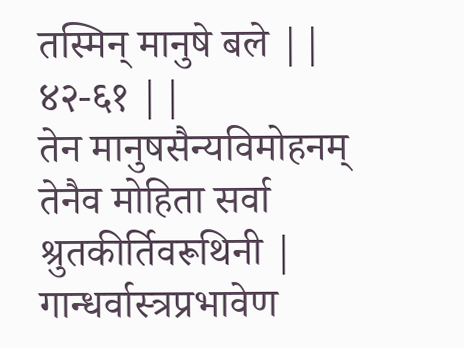तस्मिन् मानुषे बले || ४२-६१ ||
तेन मानुषसैन्यविमोहनम्
तेनैव मोहिता सर्वा श्रुतकीर्तिवरूथिनी |
गान्धर्वास्त्रप्रभावेण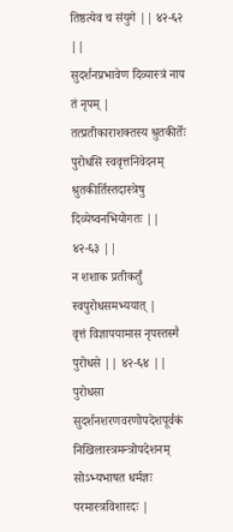तिष्ठत्येव च संयुगे || ४२-६२ ||
सुदर्शनप्रभावेण दिव्यास्त्रं नाप तं नृपम् |
तत्प्रतीकाराशक्तस्य श्रुतकीर्तेः पुरोधसि स्ववृत्तनिवेदनम्
श्रुतकीर्तिस्तदास्त्रेषु दिव्येष्वनभियोगतः || ४२-६३ ||
न शशाक प्रतीकर्तुं स्वपुरोधसमभ्ययात् |
वृत्तं विज्ञापयामास नृपस्तस्मै पुरोधसे || ४२-६४ ||
पुरोधसा सुदर्शनशरणवरणोपदेशपूर्वकं
निखिलास्त्रमन्त्रोपदेशनम्
सोऽभ्यभाषत धर्मज्ञः परमास्त्रविशारदः |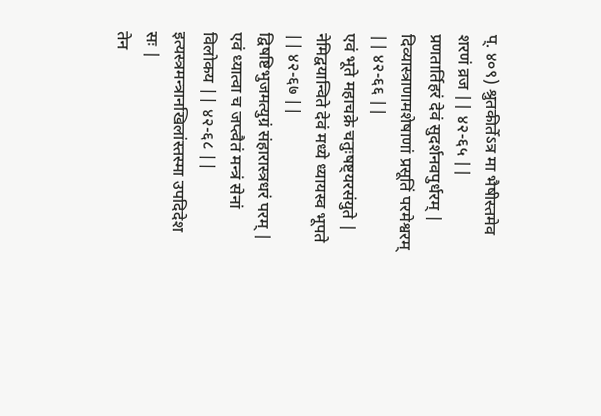प्. ४०९) श्रुतकीर्तेऽत्र मा भैषीस्तमेव शरणं व्रज || ४२-६५ ||
प्रणतार्तिहरं देवं सुदर्शनवपुर्धरम् |
दिव्यास्त्राणामशेषाणां प्रसूतिं परमेश्वरम् || ४२-६६ ||
एवं भूते महाचक्रे चतुःषष्ट्यरसंयुते |
नेमिद्वयान्विते देवं मध्ये ध्यायस्व भूपते || ४२-६७ ||
द्विषष्टिभुजमत्युग्रं संहारास्त्रधरं परम् |
एवं ध्यात्वा च जप्त्वैतं मन्त्रं सेनां विलोकय || ४२-६८ ||
इत्यस्त्रमन्त्रानखिलांस्तस्मा उपदिदेश सः |
तेन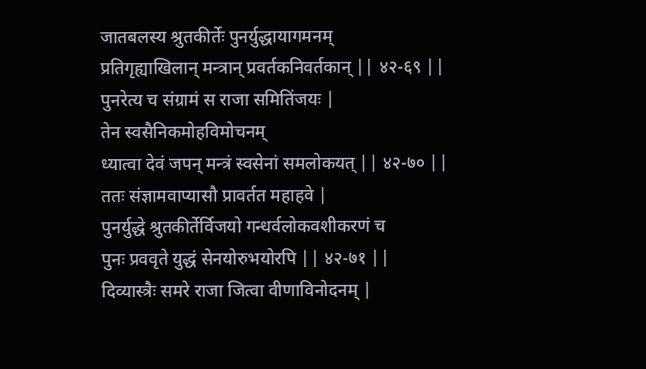जातबलस्य श्रुतकीर्तेः पुनर्युद्धायागमनम्
प्रतिगृह्याखिलान् मन्त्रान् प्रवर्तकनिवर्तकान् || ४२-६९ ||
पुनरेत्य च संग्रामं स राजा समितिंजयः |
तेन स्वसैनिकमोहविमोचनम्
ध्यात्वा देवं जपन् मन्त्रं स्वसेनां समलोकयत् || ४२-७० ||
ततः संज्ञामवाप्यासौ प्रावर्तत महाहवे |
पुनर्युद्धे श्रुतकीर्तेर्विजयो गन्धर्वलोकवशीकरणं च
पुनः प्रववृते युद्धं सेनयोरुभयोरपि || ४२-७१ ||
दिव्यास्त्रैः समरे राजा जित्वा वीणाविनोदनम् |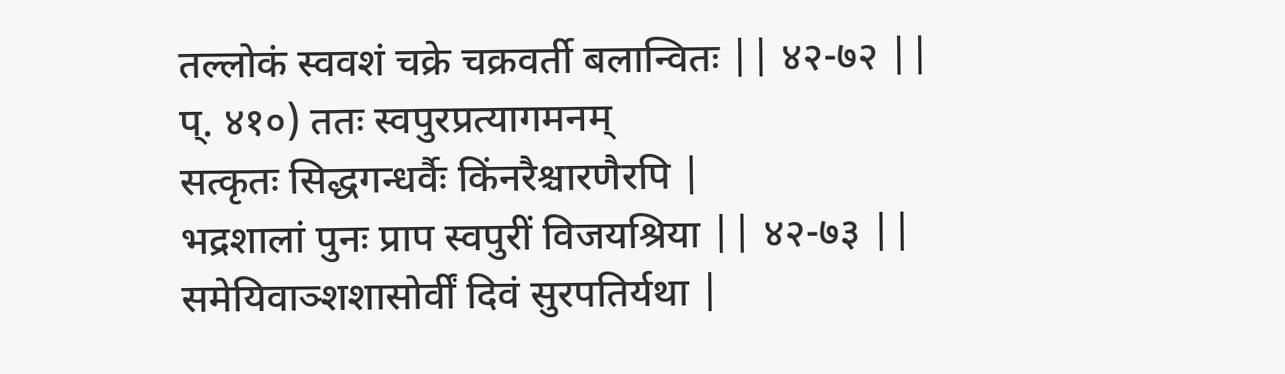तल्लोकं स्ववशं चक्रे चक्रवर्ती बलान्वितः || ४२-७२ ||
प्. ४१०) ततः स्वपुरप्रत्यागमनम्
सत्कृतः सिद्धगन्धर्वैः किंनरैश्चारणैरपि |
भद्रशालां पुनः प्राप स्वपुरीं विजयश्रिया || ४२-७३ ||
समेयिवाञ्शशासोर्वीं दिवं सुरपतिर्यथा |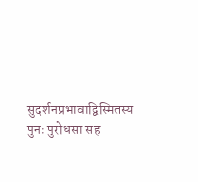सुदर्शनप्रभावाद्विस्मितस्य पुनः पुरोधसा सह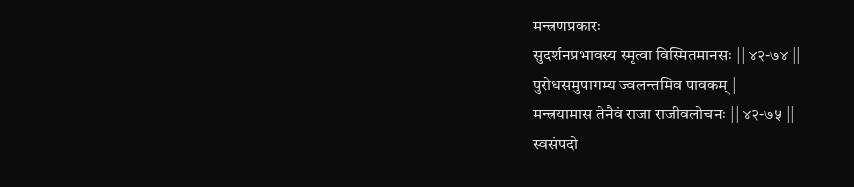मन्त्रणप्रकारः
सुदर्शनप्रभावस्य स्मृत्वा विस्मितमानसः || ४२-७४ ||
पुरोधसमुपागम्य ज्वलन्तमिव पावकम् |
मन्त्रयामास तेनैवं राजा राजीवलोचनः || ४२-७५ ||
स्वसंपदो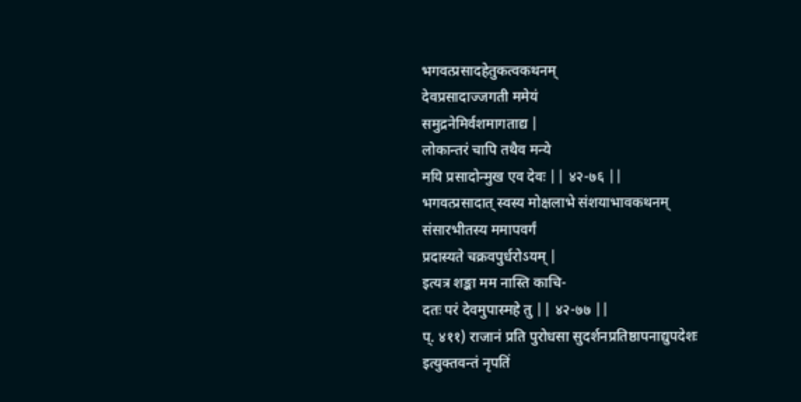भगवत्प्रसादहेतुकत्वकथनम्
देवप्रसादाज्जगती ममेयं
समुद्रनेमिर्वशमागताद्य |
लोकान्तरं चापि तथैव मन्ये
मयि प्रसादोन्मुख एव देवः || ४२-७६ ||
भगवत्प्रसादात् स्वस्य मोक्षलाभे संशयाभावकथनम्
संसारभीतस्य ममापवर्गं
प्रदास्यते चक्रवपुर्धरोऽयम् |
इत्यत्र शङ्का मम नास्ति काचि-
दतः परं देवमुपास्महे तु || ४२-७७ ||
प्. ४११) राजानं प्रति पुरोधसा सुदर्शनप्रतिष्ठापनाद्युपदेशः
इत्युक्तवन्तं नृपतिं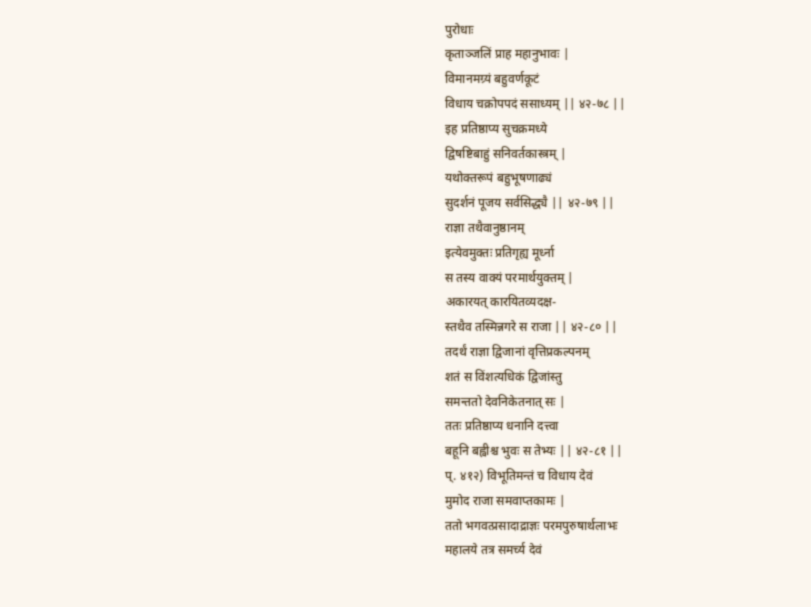पुरोधाः
कृताञ्जलिं प्राह महानुभावः |
विमानमग्र्यं बहुवर्णकूटं
विधाय चक्रोपपदं ससाध्यम् || ४२-७८ ||
इह प्रतिष्ठाप्य सुचक्रमध्ये
द्विषष्टिबाहुं सनिवर्तकास्त्रम् |
यथोक्तरूपं बहुभूषणाढ्यं
सुदर्शनं पूजय सर्वसिद्ध्यै || ४२-७९ ||
राज्ञा तथैवानुष्ठानम्
इत्येवमुक्तः प्रतिगृह्य मूर्ध्ना
स तस्य वाक्यं परमार्थयुक्तम् |
अकारयत् कारयितव्यदक्ष-
स्तथैव तस्मिन्नगरे स राजा || ४२-८० ||
तदर्थं राज्ञा द्विजानां वृत्तिप्रकल्पनम्
शतं स विंशत्यधिकं द्विजांस्तु
समन्ततो देवनिकेतनात् सः |
ततः प्रतिष्ठाप्य धनानि दत्त्वा
बहूनि बह्वीश्च भुवः स तेभ्यः || ४२-८१ ||
प्. ४१२) विभूतिमन्तं च विधाय देवं
मुमोद राजा समवाप्तकामः |
ततो भगवत्प्रसादाद्राज्ञः परमपुरुषार्थलाभः
महालये तत्र समर्च्य देवं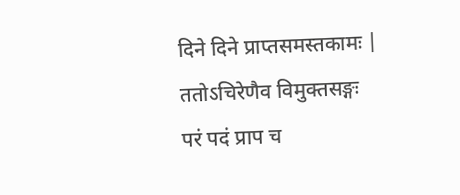दिने दिने प्राप्तसमस्तकामः |
ततोऽचिरेणैव विमुक्तसङ्गः
परं पदं प्राप च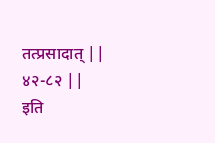तत्प्रसादात् || ४२-८२ ||
इति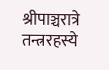श्रीपाञ्चरात्रे तन्त्ररहस्ये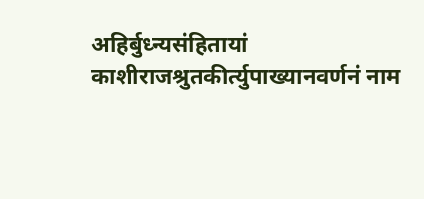अहिर्बुध्न्यसंहितायां
काशीराजश्रुतकीर्त्युपाख्यानवर्णनं नाम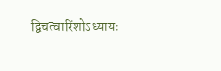द्विचत्वारिंशोऽध्यायः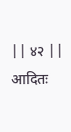|| ४२ ||
आदितः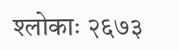श्लोकाः २६७३